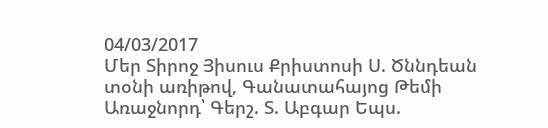04/03/2017
Մեր Տիրոջ Յիսուս Քրիստոսի Ս. Ծննդեան տօնի առիթով, Գանատահայոց Թեմի Առաջնորդ՝ Գերշ. Տ. Աբգար Եպս.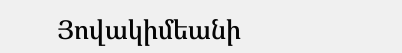Յովակիմեանի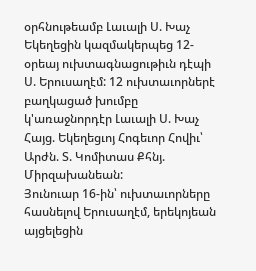օրհնութեամբ Լաւալի Ս. Խաչ Եկեղեցին կազմակերպեց 12-օրեայ ուխտագնացութիւն դէպի Ս. Երուսաղէմ: 12 ուխտաւորներէ բաղկացած խումբը կ'առաջնորդէր Լաւալի Ս. Խաչ Հայց. Եկեղեցւոյ Հոգեւոր Հովիւ՝ Արժն. Տ. Կոմիտաս Քհնյ. Միրզախանեան:
Յունուար 16-ին՝ ուխտաւորները հասնելով Երուսաղէմ, երեկոյեան այցելեցին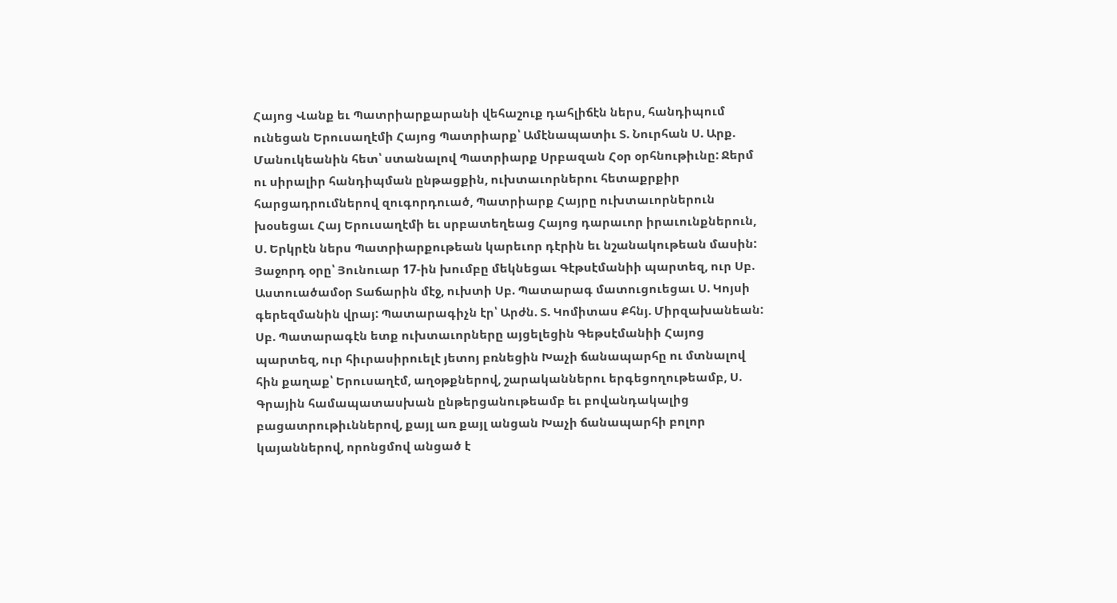Հայոց Վանք եւ Պատրիարքարանի վեհաշուք դահլիճէն ներս, հանդիպում ունեցան Երուսաղէմի Հայոց Պատրիարք՝ Ամէնապատիւ Տ. Նուրհան Ս. Արք. Մանուկեանին հետ՝ ստանալով Պատրիարք Սրբազան Հօր օրհնութիւնը: Ջերմ ու սիրալիր հանդիպման ընթացքին, ուխտաւորներու հետաքրքիր հարցադրումներով զուգորդուած, Պատրիարք Հայրը ուխտաւորներուն խօսեցաւ Հայ Երուսաղէմի եւ սրբատեղեաց Հայոց դարաւոր իրաւունքներուն, Ս. Երկրէն ներս Պատրիարքութեան կարեւոր դէրին եւ նշանակութեան մասին:
Յաջորդ օրը՝ Յունուար 17-ին խումբը մեկնեցաւ Գէթսէմանիի պարտեզ, ուր Սբ. Աստուածամօր Տաճարին մէջ, ուխտի Սբ. Պատարագ մատուցուեցաւ Ս. Կոյսի գերեզմանին վրայ: Պատարագիչն էր՝ Արժն. Տ. Կոմիտաս Քհնյ. Միրզախանեան: Սբ. Պատարագէն ետք ուխտաւորները այցելեցին Գեթսէմանիի Հայոց պարտեզ, ուր հիւրասիրուելէ յետոյ բռնեցին Խաչի ճանապարհը ու մտնալով հին քաղաք՝ Երուսաղէմ, աղօթքներով, շարականներու երգեցողութեամբ, Ս. Գրային համապատասխան ընթերցանութեամբ եւ բովանդակալից բացատրութիւններով, քայլ առ քայլ անցան Խաչի ճանապարհի բոլոր կայաններով, որոնցմով անցած է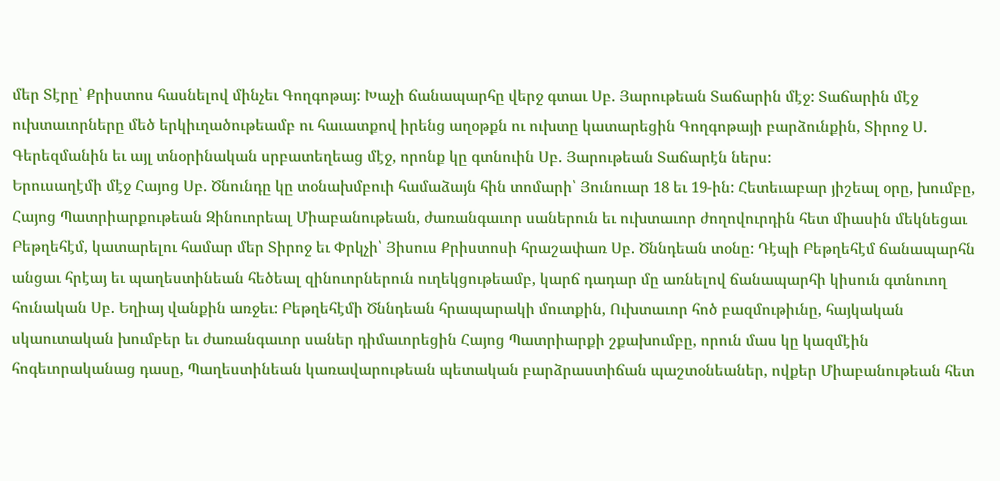մեր Տէրը՝ Քրիստոս հասնելով մինչեւ Գողգոթայ: Խաչի ճանապարհը վերջ գտաւ Սբ. Յարութեան Տաճարին մէջ: Տաճարին մէջ ուխտաւորները մեծ երկիւղածութեամբ ու հաւատքով իրենց աղօթքն ու ուխտը կատարեցին Գողգոթայի բարձունքին, Տիրոջ Ս. Գերեզմանին եւ այլ տնօրինական սրբատեղեաց մէջ, որոնք կը գտնուին Սբ. Յարութեան Տաճարէն ներս:
Երուսաղէմի մէջ Հայոց Սբ. Ծնունդը կը տօնախմբուի համաձայն հին տոմարի՝ Յունուար 18 եւ 19-ին: Հետեւաբար յիշեալ օրը, խումբը, Հայոց Պատրիարքութեան Զինուորեալ Միաբանութեան, ժառանգաւոր սաներուն եւ ուխտաւոր ժողովուրդին հետ միասին մեկնեցաւ Բեթղեհէմ, կատարելու համար մեր Տիրոջ եւ Փրկչի՝ Յիսուս Քրիստոսի հրաշափառ Սբ. Ծննդեան տօնը: Դէպի Բեթղեհէմ ճանապարհն անցաւ հրէայ եւ պաղեստինեան հեծեալ զինուորներուն ուղեկցութեամբ, կարճ դադար մը առնելով ճանապարհի կիսուն գտնուող հունական Սբ. Եղիայ վանքին առջեւ: Բեթղեհէմի Ծննդեան հրապարակի մուտքին, Ուխտաւոր հոծ բազմութիւնը, հայկական սկաուտական խումբեր եւ ժառանգաւոր սաներ դիմաւորեցին Հայոց Պատրիարքի շքախումբը, որուն մաս կը կազմէին հոգեւորականաց դասը, Պաղեստինեան կառավարութեան պետական բարձրաստիճան պաշտօնեաներ, ովքեր Միաբանութեան հետ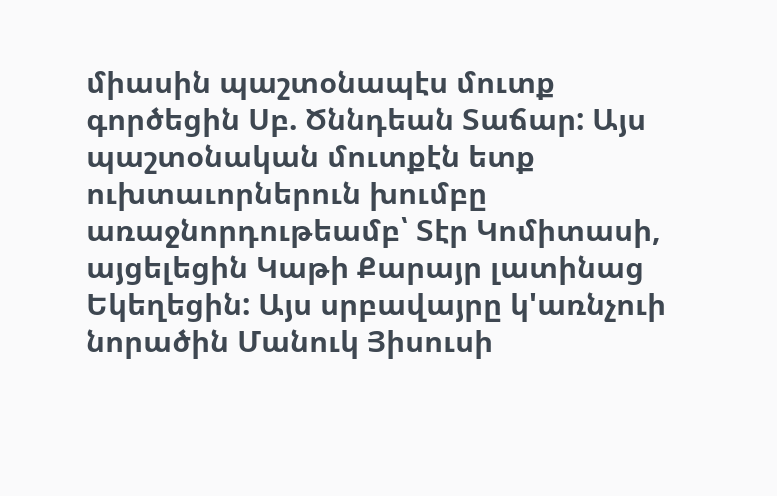միասին պաշտօնապէս մուտք գործեցին Սբ. Ծննդեան Տաճար: Այս պաշտօնական մուտքէն ետք ուխտաւորներուն խումբը առաջնորդութեամբ՝ Տէր Կոմիտասի, այցելեցին Կաթի Քարայր լատինաց Եկեղեցին: Այս սրբավայրը կ'առնչուի նորածին Մանուկ Յիսուսի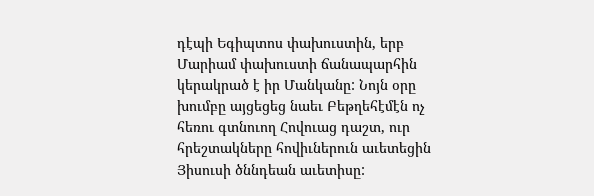դէպի Եգիպտոս փախուստին, երբ Մարիամ փախուստի ճանապարհին կերակրած է իր Մանկանը: Նոյն օրը խումբը այցեցեց նաեւ Բեթղեհէմէն ոչ հեռու գտնուող Հովուաց դաշտ, ուր հրեշտակները հովիւներուն աւետեցին Յիսուսի ծննդեան աւետիսը: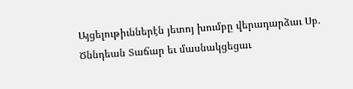Այցելութիւններէն յետոյ խումբը վերադարձաւ Սբ. Ծննդեան Տաճար եւ մասնակցեցաւ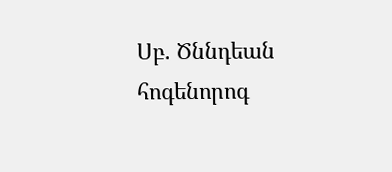Սբ. Ծննդեան հոգենորոգ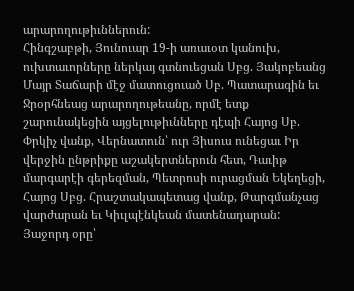արարողութիւններուն:
Հինգշաբթի, Յունուար 19-ի առաւօտ կանուխ, ուխտաւորները ներկայ գտնուեցան Սբց. Յակոբեանց Մայր Տաճարի մէջ մատուցուած Սբ. Պատարագին եւ Ջրօրհնեաց արարողութեանը, որմէ ետք շարունակեցին այցելութիւնները դէպի Հայոց Սբ. Փրկիչ վանք, Վերնատուն՝ ուր Յիսուս ունեցաւ Իր վերջին ընթրիքը աշակերտներուն հետ, Դաւիթ մարգարէի գերեզման, Պետրոսի ուրացման Եկեղեցի, Հայոց Սբց. Հրաշտակապետաց վանք, Թարգմանչաց վարժարան եւ Կիւլպէնկեան մատենադարան:
Յաջորդ օրը՝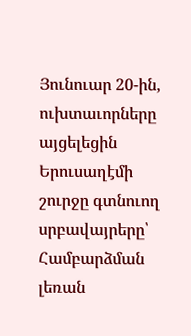Յունուար 20-ին, ուխտաւորները այցելեցին Երուսաղէմի շուրջը գտնուող սրբավայրերը՝ Համբարձման լեռան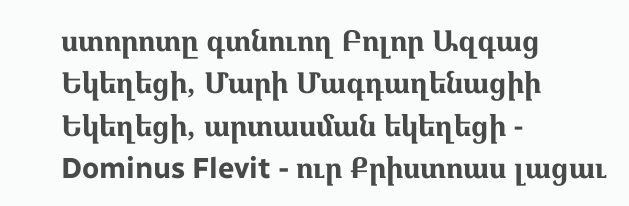ստորոտը գտնուող Բոլոր Ազգաց Եկեղեցի, Մարի Մագդաղենացիի Եկեղեցի, արտասման եկեղեցի - Dominus Flevit - ուր Քրիստոաս լացաւ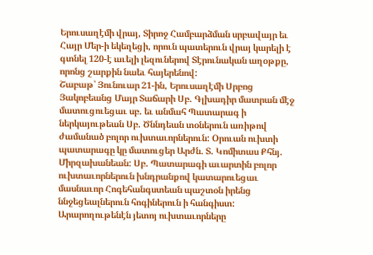Երուսաղէմի վրայ, Տիրոջ Համբարձման սրբավայր եւ Հայր Մեր-ի եկեղեցի, որուն պատերուն վրայ կարելի է գտնել 120-է աւելի լեզուներով Տէրունական աղօթքը, որոնց շարքին նաեւ հայերենով:
Շաբաթ՝ Յունուար 21-ին, Երուսաղէմի Սրբոց Յակոբեանց Մայր Տաճարի Սբ. Գլխադիր մատրան մէջ մատուցուեցաւ սբ. եւ անմահ Պատարագ ի ներկայութեան Սբ. Ծննդեան տօներուն առիթով ժամանած բոլոր ուխտաւորներուն: Օրուան ուխտի պատարագը կը մատուցեր Արժն. Տ. Կոմիտաս Քհնյ. Միրզախանեան: Սբ. Պատարագի աւարտին բոլոր ուխտաւորներուն խնդրանքով կատարուեցաւ մասնաւոր Հոգեհանգստեան պաշտօն իրենց ննջեցեալներուն հոգիներուն ի հանգիստ: Արարողութենէն յետոյ ուխտաւորները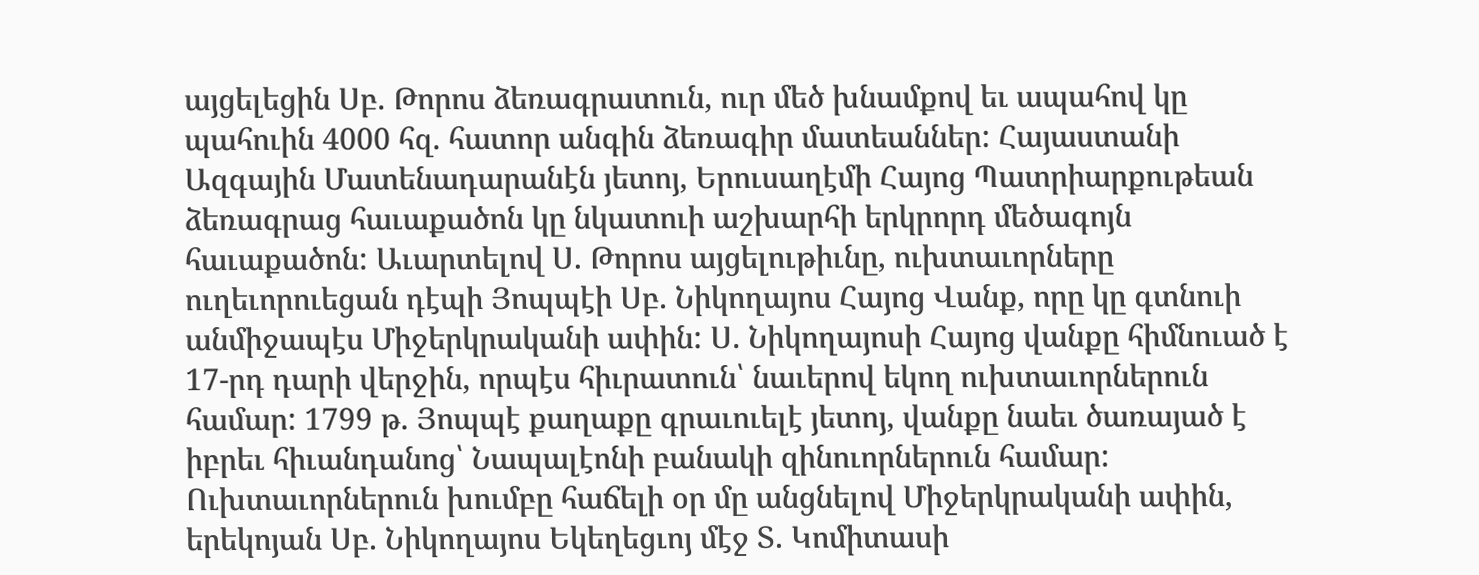այցելեցին Սբ. Թորոս ձեռագրատուն, ուր մեծ խնամքով եւ ապահով կը պահուին 4000 հզ. հատոր անգին ձեռագիր մատեաններ: Հայաստանի Ազգային Մատենադարանէն յետոյ, Երուսաղէմի Հայոց Պատրիարքութեան ձեռագրաց հաւաքածոն կը նկատուի աշխարհի երկրորդ մեծագոյն հաւաքածոն: Աւարտելով Ս. Թորոս այցելութիւնը, ուխտաւորները ուղեւորուեցան դէպի Յոպպէի Սբ. Նիկողայոս Հայոց Վանք, որը կը գտնուի անմիջապէս Միջերկրականի ափին: Ս. Նիկողայոսի Հայոց վանքը հիմնուած է 17-րդ դարի վերջին, որպէս հիւրատուն՝ նաւերով եկող ուխտաւորներուն համար: 1799 թ. Յոպպէ քաղաքը գրաւուելէ յետոյ, վանքը նաեւ ծառայած է իբրեւ հիւանդանոց՝ Նապալէոնի բանակի զինուորներուն համար: Ուխտաւորներուն խումբը հաճելի օր մը անցնելով Միջերկրականի ափին, երեկոյան Սբ. Նիկողայոս Եկեղեցւոյ մէջ Տ. Կոմիտասի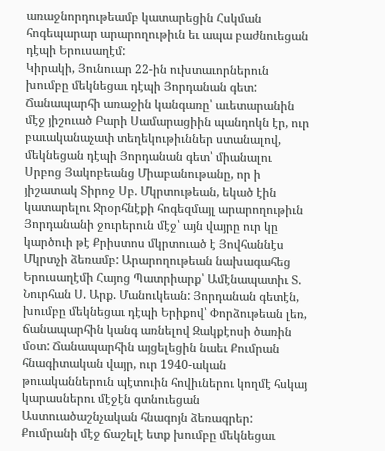առաջնորդութեամբ կատարեցին Հսկման հոգեպարար արարողութիւն եւ ապա բաժնուեցան դէպի Երուսաղէմ:
Կիրակի, Յունուար 22-ին ուխտաւորներուն խումբը մեկնեցաւ դէպի Յորդանան գետ: Ճանապարհի առաջին կանգառը՝ աւետարանին մէջ յիշուած Բարի Սամարացիին պանդոկն էր, ուր բաւականաչափ տեղեկութիւններ ստանալով, մեկնեցան դէպի Յորդանան գետ՝ միանալու Սրբոց Յակոբեանց Միաբանութանը, որ ի յիշատակ Տիրոջ Սբ. Մկրտութեան, եկած էին կատարելու Ջրօրհնէքի հոգեզմայլ արարողութիւն Յորդանանի ջուրերուն մէջ՝ այն վայրը ուր կը կարծուի թէ Քրիստոս մկրտուած է Յովհաննէս Մկրտչի ձեռամբ: Արարողութեան նախագահեց Երուսաղէմի Հայոց Պատրիարք՝ Ամէնապատիւ Տ. Նուրհան Ս. Արք. Մանուկեան: Յորդանան գետէն, խումբը մեկնեցաւ դէպի Երիքով՝ Փորձութեան լեռ, ճանապարհին կանգ առնելով Զակքէոսի ծառին մօտ: Ճանապարհին այցելեցին նաեւ Քումրան հնագիտական վայր, ուր 1940-ական թուականներուն պէտուին հովիւներու կողմէ հսկայ կարասներու մէջէն գտնուեցան Աստուածաշնչական հնագոյն ձեռագրեր: Քումրանի մէջ ճաշելէ ետք խումբը մեկնեցաւ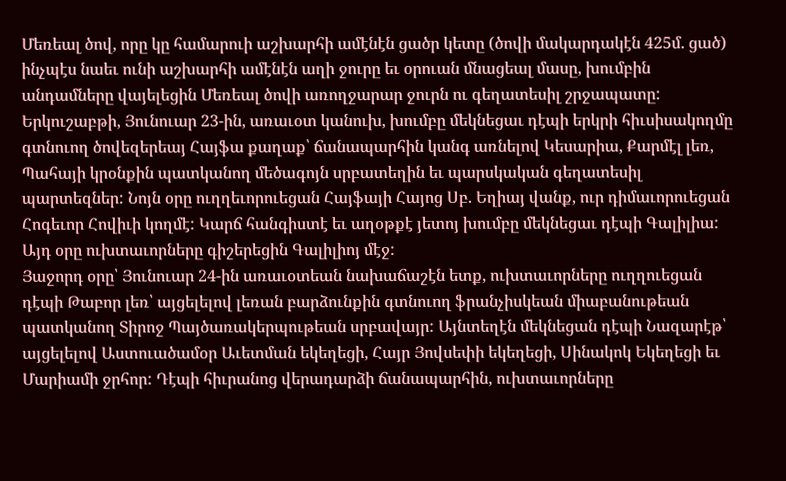Մեռեալ ծով, որը կը համարուի աշխարհի ամէնէն ցածր կետը (ծովի մակարդակէն 425մ. ցած) ինչպէս նաեւ ունի աշխարհի ամէնէն աղի ջուրը եւ օրուան մնացեալ մասը, խումբին անդամները վայելեցին Մեռեալ ծովի առողջարար ջուրն ու գեղատեսիլ շրջապատը:
Երկուշաբթի, Յունուար 23-ին, առաւօտ կանուխ, խումբը մեկնեցաւ դէպի երկրի հիւսիսակողմը գտնուող ծովեզերեայ Հայֆա քաղաք՝ ճանապարհին կանգ առնելով Կեսարիա, Քարմէլ լեռ, Պահայի կրօնքին պատկանող մեծագոյն սրբատեղին եւ պարսկական գեղատեսիլ պարտեզներ: Նոյն օրը ուղղեւորուեցան Հայֆայի Հայոց Սբ. Եղիայ վանք, ուր դիմաւորուեցան Հոգեւոր Հովիւի կողմէ: Կարճ հանգիստէ եւ աղօթքէ յետոյ խումբը մեկնեցաւ դէպի Գալիլիա: Այդ օրը ուխտաւորները գիշերեցին Գալիլիոյ մէջ:
Յաջորդ օրը՝ Յունուար 24-ին առաւօտեան նախաճաշէն ետք, ուխտաւորները ուղղուեցան դէպի Թաբոր լեռ՝ այցելելով լեռան բարձունքին գտնուող ֆրանչիսկեան միաբանութեան պատկանող Տիրոջ Պայծառակերպութեան սրբավայր: Այնտեղէն մեկնեցան դէպի Նազարէթ՝ այցելելով Աստուածամօր Աւետման եկեղեցի, Հայր Յովսեփի եկեղեցի, Սինակոկ Եկեղեցի եւ Մարիամի ջրհոր: Դէպի հիւրանոց վերադարձի ճանապարհին, ուխտաւորները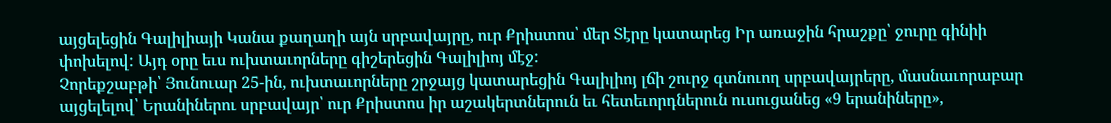այցելեցին Գալիլիայի Կանա քաղաղի այն սրբավայրը, ուր Քրիստոս՝ մեր Տէրը կատարեց Իր առաջին հրաշքը՝ ջուրը գինիի փոխելով: Այդ օրը եւս ուխտաւորները գիշերեցին Գալիլիոյ մէջ:
Չորեքշաբթի՝ Յունուար 25-ին, ուխտաւորները շրջայց կատարեցին Գալիլիոյ լճի շուրջ գտնուող սրբավայրերը, մասնաւորաբար այցելելով՝ Երանիներու սրբավայր՝ ուր Քրիստոս իր աշակերտներուն եւ հետեւորդներուն ուսուցանեց «9 երանիները»,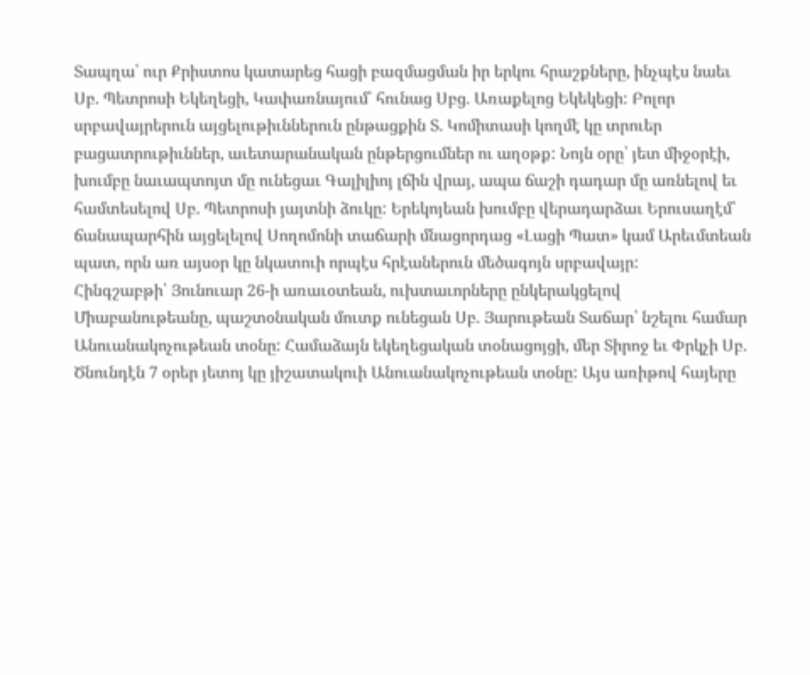Տապղա՝ ուր Քրիստոս կատարեց հացի բազմացման իր երկու հրաշքները, ինչպէս նաեւ Սբ. Պետրոսի Եկեղեցի, Կափառնայում՝ հունաց Սբց. Առաքելոց Եկեկեցի: Բոլոր սրբավայրերուն այցելութիւններուն ընթացքին Տ. Կոմիտասի կողմէ կը տրուեր բացատրութիւններ, աւետարանական ընթերցումներ ու աղօթք: Նոյն օրը՝ յետ միջօրէի, խումբը նաւապտոյտ մը ունեցաւ Գալիլիոյ լճին վրայ, ապա ճաշի դադար մը առնելով եւ համտեսելով Սբ. Պետրոսի յայտնի ձուկը: Երեկոյեան խումբը վերադարձաւ Երուսաղէմ՝ ճանապարհին այցելելով Սողոմոնի տաճարի մնացորդաց «Լացի Պատ» կամ Արեւմտեան պատ, որն առ այսօր կը նկատուի որպէս հրէաներուն մեծագոյն սրբավայր:
Հինգշաբթի՝ Յունուար 26-ի առաւօտեան, ուխտաւորները ընկերակցելով Միաբանութեանը, պաշտօնական մուտք ունեցան Սբ. Յարութեան Տաճար՝ նշելու համար Անուանակոչութեան տօնը: Համաձայն եկեղեցական տօնացոյցի, մեր Տիրոջ եւ Փրկչի Սբ. Ծնունդէն 7 օրեր յետոյ կը յիշատակուի Անուանակոչութեան տօնը: Այս առիթով հայերը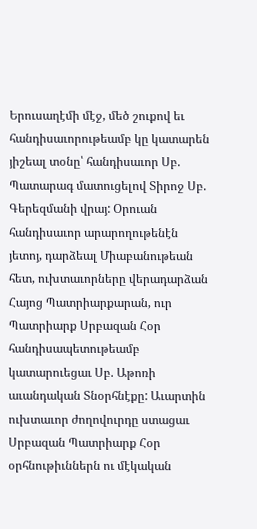Երուսաղէմի մէջ, մեծ շուքով եւ հանդիսաւորութեամբ կը կատարեն յիշեալ տօնը՝ հանդիսաւոր Սբ. Պատարագ մատուցելով Տիրոջ Սբ. Գերեզմանի վրայ: Օրուան հանդիսաւոր արարողութենէն յետոյ, դարձեալ Միաբանութեան հետ, ուխտաւորները վերադարձան Հայոց Պատրիարքարան, ուր Պատրիարք Սրբազան Հօր հանդիսապետութեամբ կատարուեցաւ Սբ. Աթոռի աւանդական Տնօրհնէքը: Աւարտին ուխտաւոր ժողովուրդը ստացաւ Սրբազան Պատրիարք Հօր օրհնութիւններն ու մէկական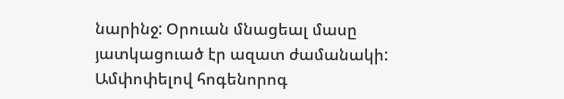նարինջ: Օրուան մնացեալ մասը յատկացուած էր ազատ ժամանակի: Ամփոփելով հոգենորոգ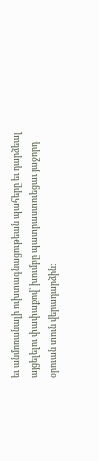եւ անմոռանալի ուխտագնացութեան պահերը եւ դարձեալ այցելելու փափաքով՝ խումբը պատրաստուեցաւ յաջորդ օրուան տուն վերադարձին: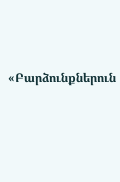«Բարձունքներուն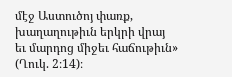մէջ Աստուծոյ փառք, խաղաղութիւն երկրի վրայ
եւ մարդոց միջեւ հաճութիւն» (Ղուկ. 2։14)։